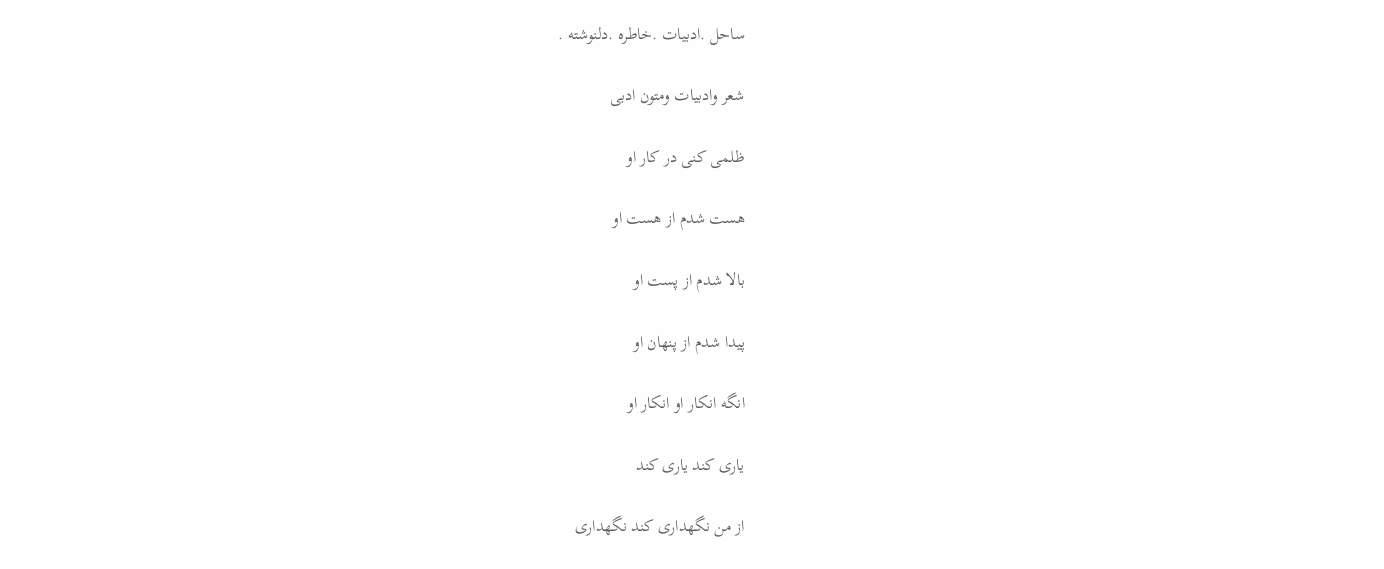ساحل .ادبیات .خاطره .دلنوشته .

شعر وادبیات ومتون ادبی

ظلمی کنی در کار او

هست شدم از هست او

بالا شدم از پست او

پیدا شدم از پنهان او

انگه انکار او انکار او

یاری کند یاری کند

از من نگهداری کند نگهداری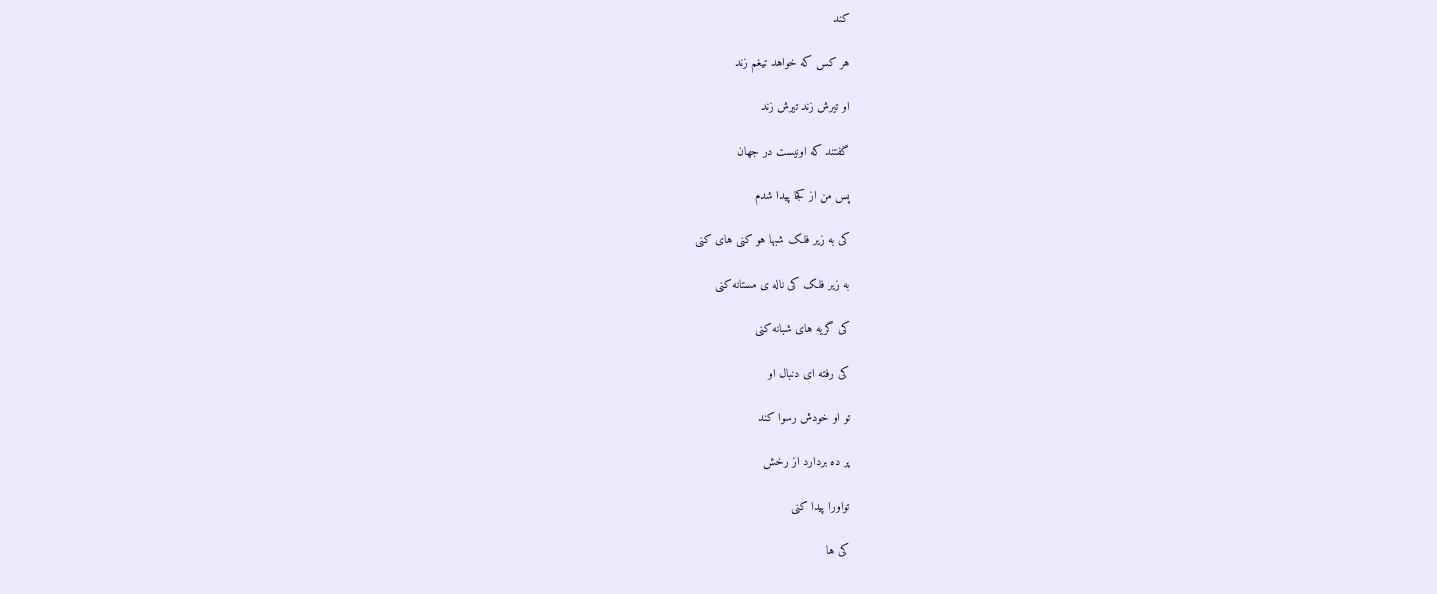کند

هر کس که خواهد تیغم زند

او تیرش زند تیرش زند‌

گفتند که اونیست در جهان

پس من از کجا پیدا شدم

کی به زیر فلک شبها هو کنی های کنی

به زیر فلک کی ناله ی مستانه کنی

کی گریه های شبانه کنی

کی رفته ای دنبال او

تو او خودش رسوا کند

پر ده بردارد از رخش

تو‌اورا پیدا کنی

کی ها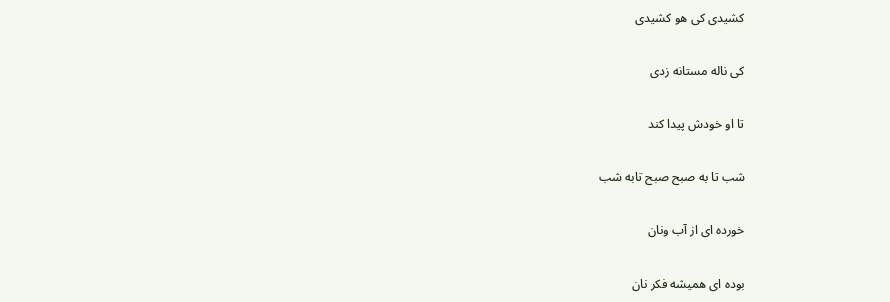کشیدی کی هو کشیدی

کی ناله مستانه زدی

تا او خودش پیدا کند

شب تا به صبح صبح تابه شب

خورده ای از آب ونان

بوده ای همیشه فکر نان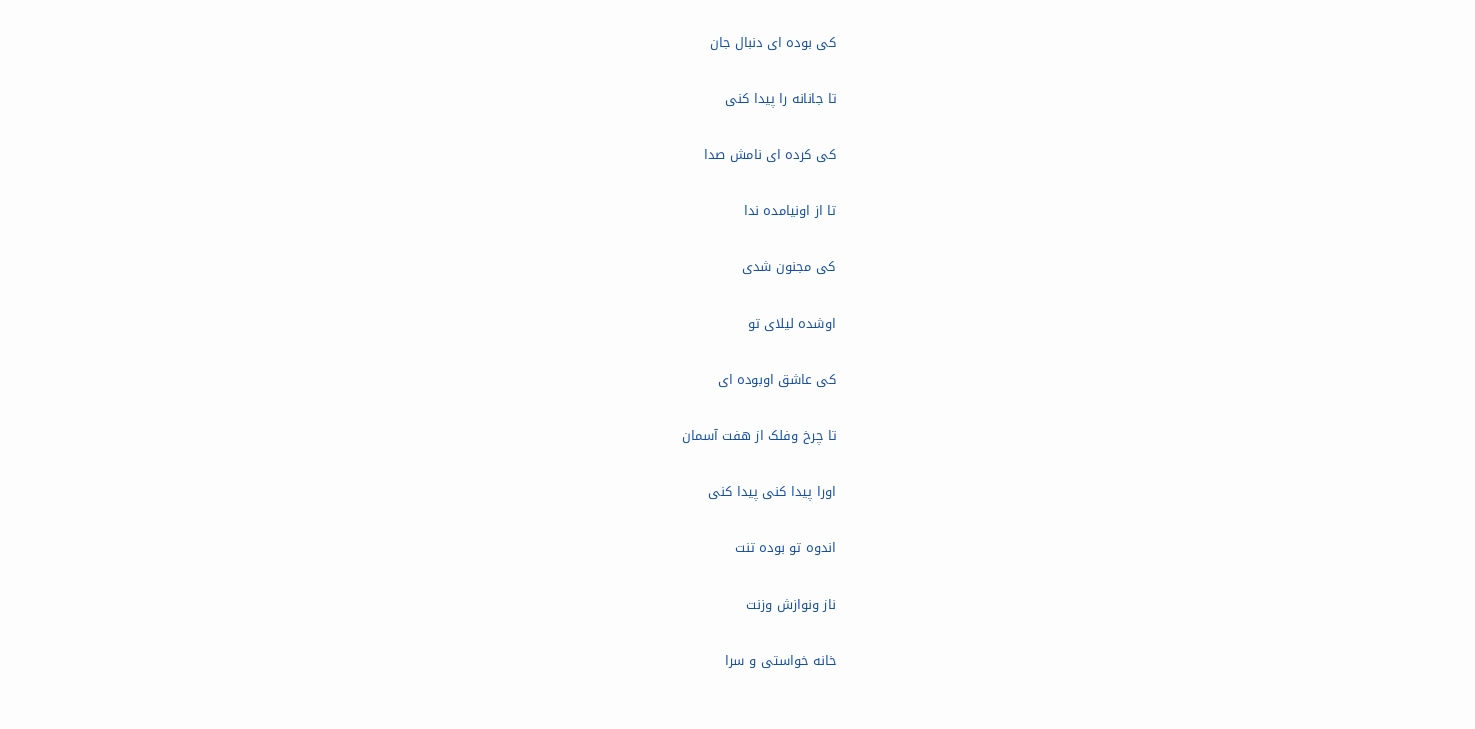کی بوده ای دنبال جان

تا جانانه را پیدا کنی

کی کرده ای نامش صدا

تا از اونیامده ندا

کی مجنون شدی

اوشده لیلای تو

کی عاشق او‌بوده ای

تا چرخ وفلک از هفت آسمان

اورا پیدا کنی پیدا کنی

اندوه تو بوده تنت

ناز ونوازش وزنت

خانه خواستی و سرا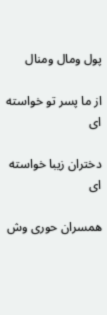پول ومال ومنال

از ما پسر تو خواسته ای

دختران زیبا خواسته ای

همسران حوری وش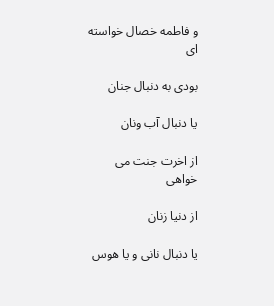و فاطمه خصال خواسته ای

بودی به دنبال جنان

یا دنبال آب ونان

از اخرت جنت می خواهی

از دنیا زنان

یا دنبال نانی و یا هوس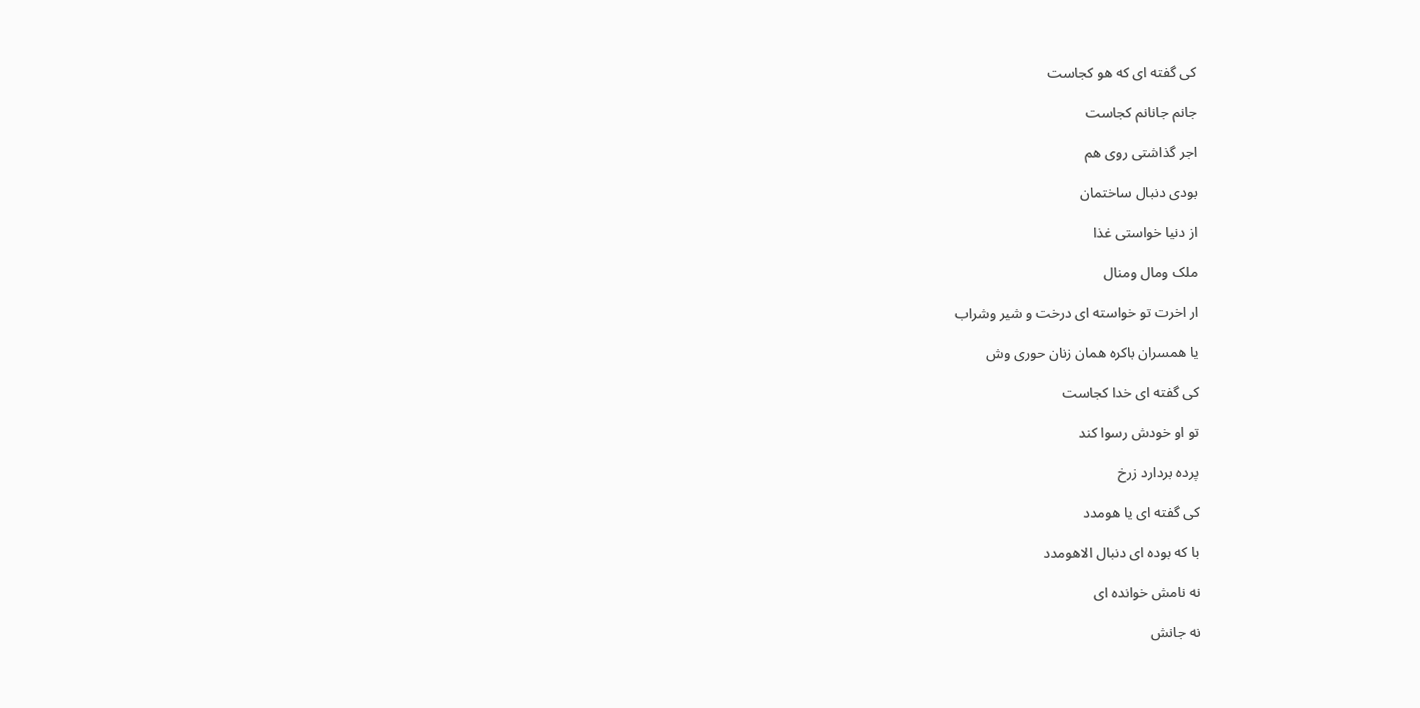کی گفته ای که هو کجاست

جانم جانانم کجاست

اجر گذاشتی روی هم

بودی دنبال ساختمان

از دنیا خواستی غذا

ملک ومال ومنال

ار اخرت تو خواسته ای درخت و شیر وشراب

یا همسران باکره همان زنان حوری وش

کی گفته ای خدا کجاست

تو او خودش رسوا کند

پرده بردارد زرخ

کی گفته ای یا هومدد

با که بوده ای دنبال الاهومدد

نه نامش خوانده ای

نه جانش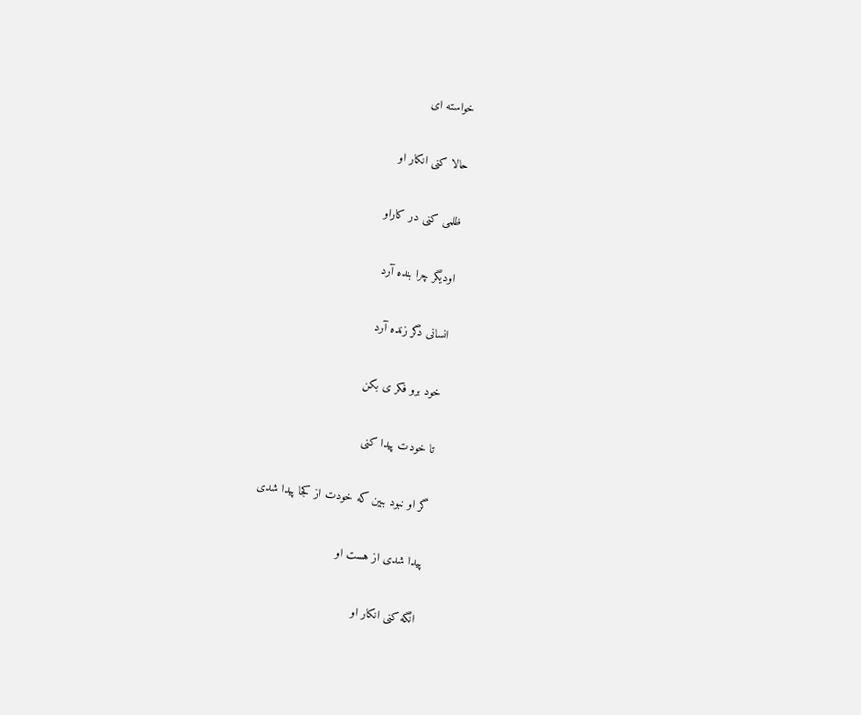خواسته ای

حالا کنی انکار او

ظلمی کنی در کاراو

او‌دیگر چرا بنده آرد

انسانی دگر زنده آرد

خود برو فکر ی بکن

تا خودت پیدا کنی

گر او نبود ببین که خودت از کجا پیدا شدی

پیدا شدی از هست او

انگه کنی انکار او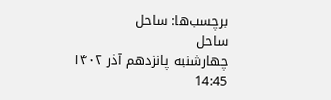برچسب‌ها: ساحل
ساحل
چهارشنبه پانزدهم آذر ۱۴۰۲
14:45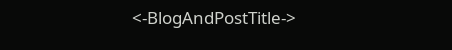<-BlogAndPostTitle->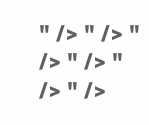" /> " /> " /> " /> " /> " />